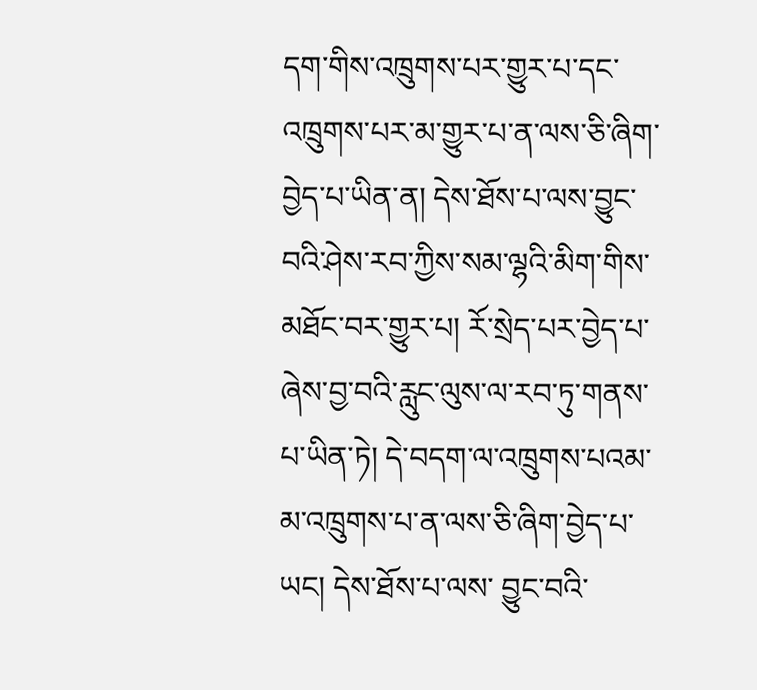དག་གིས་འཁྲུགས་པར་གྱུར་པ་དང་འཁྲུགས་པར་མ་གྱུར་པ་ན་ལས་ཅི་ཞིག་བྱེད་པ་ཡིན་ན། དེས་ཐོས་པ་ལས་བྱུང་བའི་ཤེས་རབ་ཀྱིས་སམ་ལྷའི་མིག་གིས་ མཐོང་བར་གྱུར་པ། རོ་སྲེད་པར་བྱེད་པ་ཞེས་བྱ་བའི་རླུང་ལུས་ལ་རབ་ཏུ་གནས་པ་ཡིན་ཏེ། དེ་བདག་ལ་འཁྲུགས་པའམ་མ་འཁྲུགས་པ་ན་ལས་ཅི་ཞིག་བྱེད་པ་ཡང། དེས་ཐོས་པ་ལས་ བྱུང་བའི་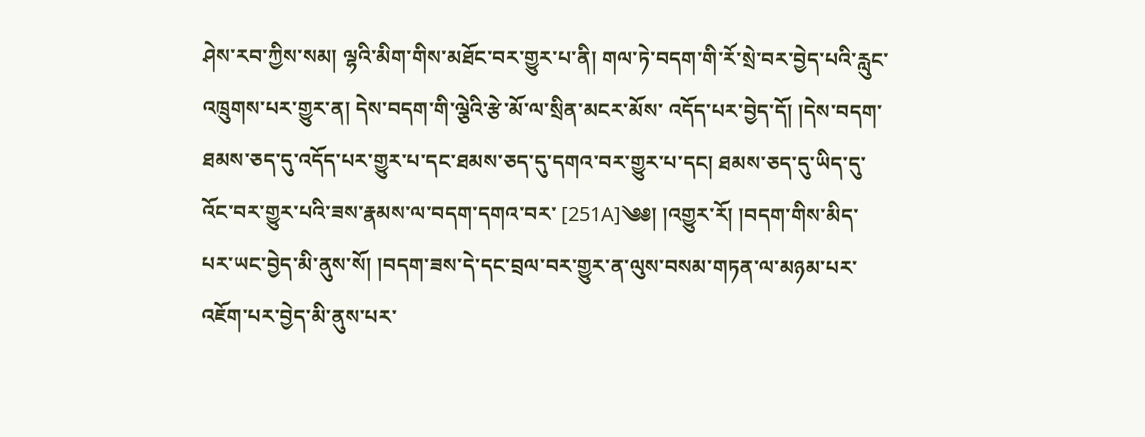ཤེས་རབ་ཀྱིས་སམ། ལྷའི་མིག་གིས་མཐོང་བར་གྱུར་པ་ནི། གལ་ཏེ་བདག་གི་རོ་སྲེ་བར་བྱེད་པའི་རླུང་འཁྲུགས་པར་གྱུར་ན། དེས་བདག་གི་ལྕེའི་རྩེ་མོ་ལ་སྲིན་མངར་མོས་ འདོད་པར་བྱེད་དོ། །དེས་བདག་ཐམས་ཅད་དུ་འདོད་པར་གྱུར་པ་དང་ཐམས་ཅད་དུ་དགའ་བར་གྱུར་པ་དང། ཐམས་ཅད་དུ་ཡིད་དུ་འོང་བར་གྱུར་པའི་ཟས་རྣམས་ལ་བདག་དགའ་བར་ [251A]༄༅། །འགྱུར་རོ། །བདག་གིས་མིད་པར་ཡང་བྱེད་མི་ནུས་སོ། །བདག་ཟས་དེ་དང་བྲལ་བར་གྱུར་ན་ལུས་བསམ་གཏན་ལ་མཉམ་པར་འཇོག་པར་བྱེད་མི་ནུས་པར་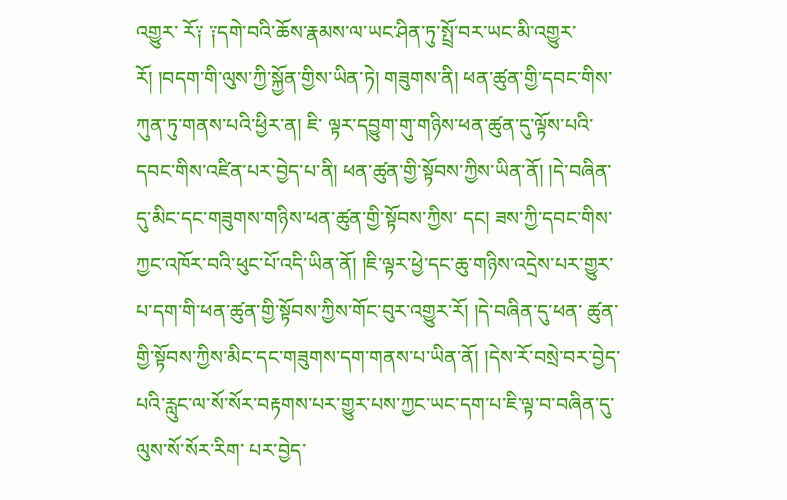འགྱུར་ རོ༑ ༑དགེ་བའི་ཆོས་རྣམས་ལ་ཡང་ཤིན་ཏུ་སྤྲོ་བར་ཡང་མི་འགྱུར་རོ། །བདག་གི་ལུས་ཀྱི་སྐྱོན་གྱིས་ཡིན་ཏེ། གཟུགས་ནི། ཕན་ཚུན་གྱི་དབང་གིས་ཀུན་ཏུ་གནས་པའི་ཕྱིར་ན། ཇི་ ལྟར་དབྱུག་གུ་གཉིས་ཕན་ཚུན་དུ་ལྟོས་པའི་དབང་གིས་འཛིན་པར་བྱེད་པ་ནི། ཕན་ཚུན་གྱི་སྟོབས་ཀྱིས་ཡིན་ནོ། །དེ་བཞིན་དུ་མིང་དང་གཟུགས་གཉིས་ཕན་ཚུན་གྱི་སྟོབས་ཀྱིས་ དང། ཟས་ཀྱི་དབང་གིས་ཀྱང་འཁོར་བའི་ཕུང་པོ་འདི་ཡིན་ནོ། །ཇི་ལྟར་ཕྱེ་དང་ཆུ་གཉིས་འདྲེས་པར་གྱུར་པ་དག་གི་ཕན་ཚུན་གྱི་སྟོབས་ཀྱིས་གོང་བུར་འགྱུར་རོ། །དེ་བཞིན་དུ་ཕན་ ཚུན་གྱི་སྟོབས་ཀྱིས་མིང་དང་གཟུགས་དག་གནས་པ་ཡིན་ནོ། །དེས་རོ་བསྲེ་བར་བྱེད་པའི་རླུང་ལ་སོ་སོར་བརྟགས་པར་གྱུར་པས་ཀྱང་ཡང་དག་པ་ཇི་ལྟ་བ་བཞིན་དུ་ལུས་སོ་སོར་རིག་ པར་བྱེད་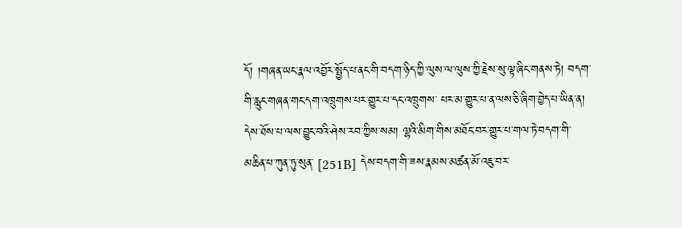དོ། །གཞན་ཡང་རྣལ་འབྱོར་སྤྱོད་པ་ནང་གི་བདག་ཉིད་ཀྱི་ལུས་ལ་ལུས་ཀྱི་རྗེས་སུ་ལྟ་ཞིང་གནས་ཏེ། བདག་གི་རླུང་གཞན་གང་དག་འཁྲུགས་པར་གྱུར་པ་དང་འཁྲུགས་ པར་མ་གྱུར་པ་ན་ལས་ཅི་ཞིག་བྱེད་པ་ཡིན་ན། དེས་ཐོས་པ་ལས་བྱུང་བའི་ཤེས་རབ་ཀྱིས་སམ། ལྷའི་མིག་གིས་མཐོང་བར་གྱུར་པ་གལ་ཏེ་བདག་གི་མཆིན་པ་ཀུན་ཏུ་སུན་ [251B] དེས་བདག་གི་ཟས་རྣམས་མཚན་མོ་འཇུ་བར་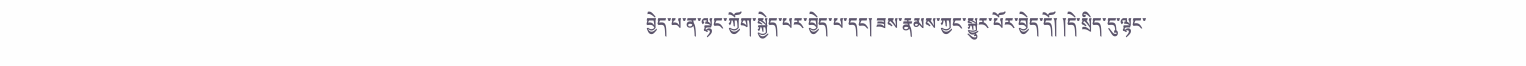བྱེད་པ་ན་ལྷང་ཀྱོག་སྐྱེད་པར་བྱེད་པ་དང། ཟས་རྣམས་ཀྱང་སྐྱུར་པོར་བྱེད་དོ། །དེ་སྲིད་དུ་ལྷང་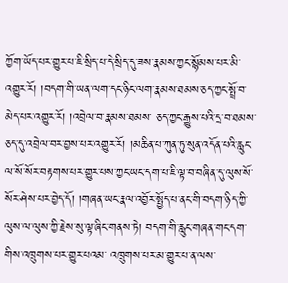ཀྱོག་ཡོད་པར་གྱུར་པ་ཇི་སྲིད་པ་དེ་སྲིད་དུ་ཟས་རྣམས་ཀྱང་སྙོམས་པར་མི་འགྱུར་རོ། །བདག་གི་ཡན་ལག་དང་ཉིང་ལག་རྣམས་ཐམས་ཅད་ཀྱང་སྤྲོ་བ་མེད་པར་འགྱུར་རོ། །འབྲེལ་བ་རྣམས་ཐམས་ ཅད་ཀྱང་རྒྱུས་པའི་དྲ་བ་ཐམས་ཅད་དུ་འབྲེལ་བར་བྱས་པར་འགྱུར་རོ། །མཆིན་པ་ཀུན་ཏུ་སུན་འདོན་པའི་རླུང་ལ་སོ་སོར་བརྟགས་པར་གྱུར་པས་ཀྱང་ཡང་དག་པ་ཇི་ལྟ་བ་བཞིན་དུ་ལུས་སོ་ སོར་ཤེས་པར་བྱེད་དོ། །གཞན་ཡང་རྣལ་འབྱོར་སྤྱོད་པ་ནང་གི་བདག་ཉིད་ཀྱི་ལུས་ལ་ལུས་ཀྱི་རྗེས་སུ་ལྟ་ཞིང་གནས་ཏེ། བདག་གི་རླུང་གཞན་གང་དག་གིས་འཁྲུགས་པར་གྱུར་པའམ་ འཁྲུགས་པར་མ་གྱུར་པ་ན་ལས་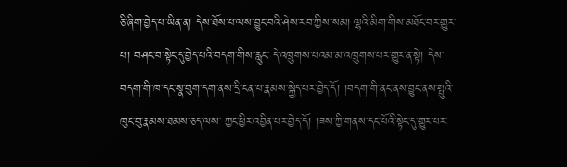ཅི་ཞིག་བྱེད་པ་ཡིན་ན། དེས་ཐོས་པ་ལས་བྱུང་བའི་ཤེས་རབ་ཀྱིས་སམ། ལྷའི་མིག་གིས་མཐོང་བར་གྱུར་པ། བཤང་བ་སྟེང་དུ་བྱེད་པའི་བདག་གིས་རླུང་ དེ་འཁྲུགས་པའམ་མ་འཁྲུགས་པར་གྱུར་ན་སྟེ། དེས་བདག་གི་ཁ་དང་སྣ་བུག་དག་ནས་དྲི་ངན་པ་རྣམས་སྐྱེད་པར་བྱེད་དོ། །བདག་གི་ནང་ནས་བྱུང་ནས་སྤུའི་ཁུང་བུ་རྣམས་ཐམས་ཅད་ལས་ ཀྱང་ཕྱིར་འབྱིན་པར་བྱེད་དོ། །ཟས་ཀྱི་གནས་དང་པོའི་སྟེང་དུ་གྱུར་པར་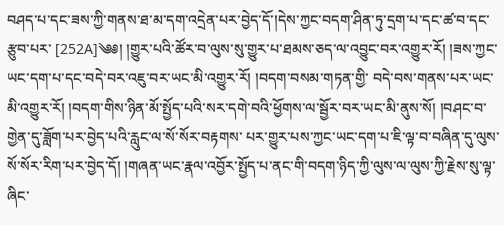བཤད་པ་དང་ཟས་ཀྱི་གནས་ཐ་མ་དག་འདྲེན་པར་བྱེད་དོ་།དེས་ཀྱང་བདག་ཤིན་ཏུ་དྲག་པ་དང་ཚ་བ་དང་རྩུབ་པར་ [252A]༄༅། །གྱུར་པའི་ཚོར་བ་ལུས་སུ་གྱུར་པ་ཐམས་ཅད་ལ་འབྱུང་བར་འགྱུར་རོ། །ཟས་ཀྱང་ཡང་དག་པ་དང་བདེ་བར་འཇུ་བར་ཡང་མི་འགྱུར་རོ། །བདག་བསམ་གཏན་གྱི་ བདེ་བས་གནས་པར་ཡང་མི་འགྱུར་རོ། །བདག་གིས་ཉིན་མོ་སྤྱོད་པའི་སར་དགེ་བའི་ཕྱོགས་ལ་སྦྱོར་བར་ཡང་མི་ནུས་སོ། །བཤང་བ་གྱེན་དུ་ཟློག་པར་བྱེད་པའི་རླུང་ལ་སོ་སོར་བརྟགས་ པར་གྱུར་པས་ཀྱང་ཡང་དག་པ་ཇི་ལྟ་བ་བཞིན་དུ་ལུས་སོ་སོར་རིག་པར་བྱེད་དོ། །གཞན་ཡང་རྣལ་འབྱོར་སྤྱོད་པ་ནང་གི་བདག་ཉིད་ཀྱི་ལུས་ལ་ལུས་ཀྱི་རྗེས་སུ་ལྟ་ཞིང་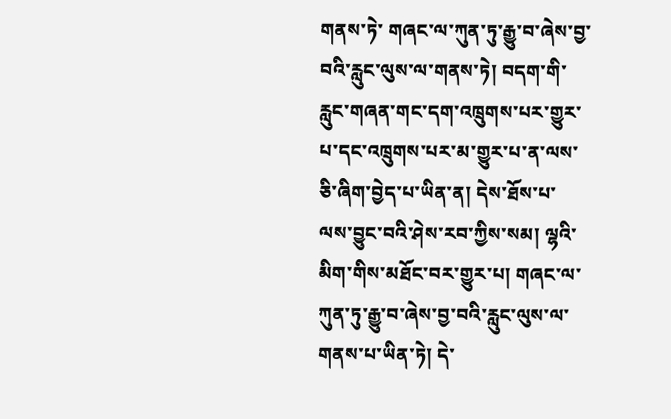གནས་ཏེ་ གཞང་ལ་ཀུན་ཏུ་རྒྱུ་བ་ཞེས་བྱ་བའི་རླུང་ལུས་ལ་གནས་ཏེ། བདག་གི་རླུང་གཞན་གང་དག་འཁྲུགས་པར་གྱུར་པ་དང་འཁྲུགས་པར་མ་གྱུར་པ་ན་ལས་ཅི་ཞིག་བྱེད་པ་ཡིན་ན། དེས་ཐོས་པ་ ལས་བྱུང་བའི་ཤེས་རབ་ཀྱིས་སམ། ལྷའི་མིག་གིས་མཐོང་བར་གྱུར་པ། གཞང་ལ་ཀུན་ཏུ་རྒྱུ་བ་ཞེས་བྱ་བའི་རླུང་ལུས་ལ་གནས་པ་ཡིན་ཏེ། དེ་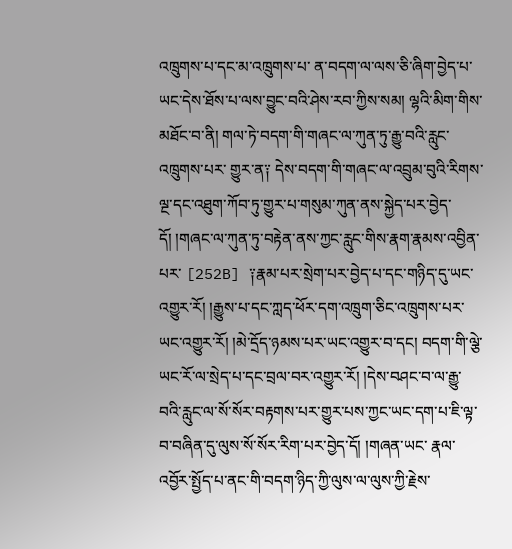འཁྲུགས་པ་དང་མ་འཁྲུགས་པ་ ན་བདག་ལ་ལས་ཅི་ཞིག་བྱེད་པ་ཡང་དེས་ཐོས་པ་ལས་བྱུང་བའི་ཤེས་རབ་ཀྱིས་སམ། ལྷའི་མིག་གིས་མཐོང་བ་ནི། གལ་ཏེ་བདག་གི་གཞང་ལ་ཀུན་ཏུ་རྒྱུ་བའི་རླུང་འཁྲུགས་པར་ གྱུར་ན༑ དེས་བདག་གི་གཞང་ལ་འབྲུམ་བུའི་རིགས་ལྔ་དང་འཐུག་ཀོབ་ཏུ་གྱུར་པ་གསུམ་ཀུན་ནས་སྐྱེད་པར་བྱེད་དོ། །གཞང་ལ་ཀུན་ཏུ་བརྟེན་ནས་ཀྱང་རླུང་གིས་རྣག་རྣམས་འབྱིན་པར་ [252B] ༑རྣམ་པར་སྲེག་པར་བྱེད་པ་དང་གཉིད་དུ་ཡང་འགྱུར་རོ། །རྒྱུས་པ་དང་ཀླད་ཕོར་དག་འཁྲུག་ཅིང་འཁྲུགས་པར་ཡང་འགྱུར་རོ། །མེ་དྲོད་ཉམས་པར་ཡང་འགྱུར་བ་དང། བདག་གི་ལྕེ་ ཡང་རོ་ལ་སྲེད་པ་དང་བྲལ་བར་འགྱུར་རོ། །དེས་བཤང་བ་ལ་རྒྱུ་བའི་རླུང་ལ་སོ་སོར་བརྟགས་པར་གྱུར་པས་ཀྱང་ཡང་དག་པ་ཇི་ལྟ་བ་བཞིན་དུ་ལུས་སོ་སོར་རིག་པར་བྱེད་དོ། །གཞན་ཡང་ རྣལ་འབྱོར་སྤྱོད་པ་ནང་གི་བདག་ཉིད་ཀྱི་ལུས་ལ་ལུས་ཀྱི་རྗེས་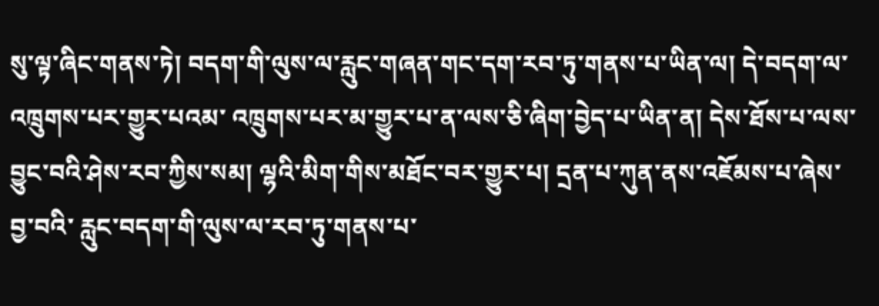སུ་ལྟ་ཞིང་གནས་ཏེ། བདག་གི་ལུས་ལ་རླུང་གཞན་གང་དག་རབ་ཏུ་གནས་པ་ཡིན་ལ། དེ་བདག་ལ་འཁྲུགས་པར་གྱུར་པའམ་ འཁྲུགས་པར་མ་གྱུར་པ་ན་ལས་ཅི་ཞིག་བྱེད་པ་ཡིན་ན། དེས་ཐོས་པ་ལས་བྱུང་བའི་ཤེས་རབ་ཀྱིས་སམ། ལྷའི་མིག་གིས་མཐོང་བར་གྱུར་པ། དྲན་པ་ཀུན་ནས་འཇོམས་པ་ཞེས་བྱ་བའི་ རླུང་བདག་གི་ལུས་ལ་རབ་ཏུ་གནས་པ་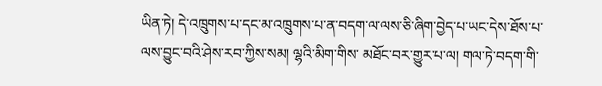ཡིན་ཏེ། དེ་འཁྲུགས་པ་དང་མ་འཁྲུགས་པ་ན་བདག་ལ་ལས་ཅི་ཞིག་བྱེད་པ་ཡང་དེས་ཐོས་པ་ལས་བྱུང་བའི་ཤེས་རབ་ཀྱིས་སམ། ལྷའི་མིག་གིས་ མཐོང་བར་གྱུར་པ་ལ། གལ་ཏེ་བདག་གི་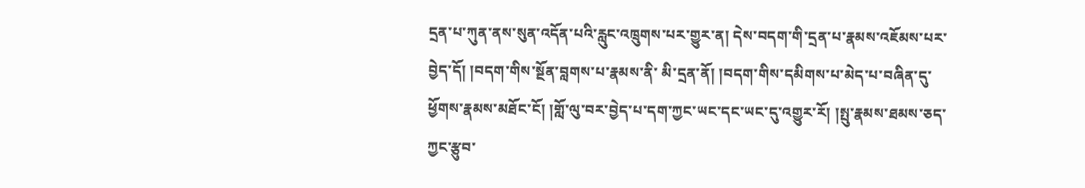དྲན་པ་ཀུན་ནས་སུན་འདོན་པའི་རླུང་འཁྲུགས་པར་གྱུར་ན། དེས་བདག་གི་དྲན་པ་རྣམས་འཇོམས་པར་བྱེད་དོ། །བདག་གིས་སྔོན་བླགས་པ་རྣམས་ནི་ མི་དྲན་ནོ། །བདག་གིས་དམིགས་པ་མེད་པ་བཞིན་དུ་ཕྱོགས་རྣམས་མཐོང་ངོ། །གློ་ལུ་བར་བྱེད་པ་དག་ཀྱང་ཡང་དང་ཡང་དུ་འགྱུར་རོ། །སྤུ་རྣམས་ཐམས་ཅད་ཀྱང་རྩུབ་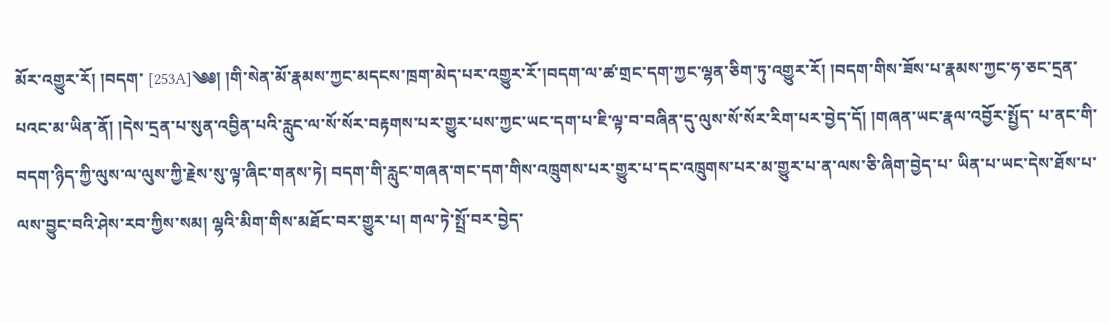མོར་འགྱུར་རོ། །བདག་ [253A]༄༅། །གི་སེན་མོ་རྣམས་ཀྱང་མདངས་ཁྲག་མེད་པར་འགྱུར་རོ་།བདག་ལ་ཚ་གྲང་དག་ཀྱང་ལྷན་ཅིག་ཏུ་འགྱུར་རོ། །བདག་གིས་ཟོས་པ་རྣམས་ཀྱང་ཧ་ཅང་དྲན་ པའང་མ་ཡིན་ནོ། །དེས་དྲན་པ་སུན་འབྱིན་པའི་རླུང་ལ་སོ་སོར་བརྟགས་པར་གྱུར་པས་ཀྱང་ཡང་དག་པ་ཇི་ལྟ་བ་བཞིན་དུ་ལུས་སོ་སོར་རིག་པར་བྱེད་དོ། །གཞན་ཡང་རྣལ་འབྱོར་སྤྱོད་ པ་ནང་གི་བདག་ཉིད་ཀྱི་ལུས་ལ་ལུས་ཀྱི་རྗེས་སུ་ལྟ་ཞིང་གནས་ཏེ། བདག་གི་རླུང་གཞན་གང་དག་གིས་འཁྲུགས་པར་གྱུར་པ་དང་འཁྲུགས་པར་མ་གྱུར་པ་ན་ལས་ཅི་ཞིག་བྱེད་པ་ ཡིན་པ་ཡང་དེས་ཐོས་པ་ལས་བྱུང་བའི་ཤེས་རབ་ཀྱིས་སམ། ལྷའི་མིག་གིས་མཐོང་བར་གྱུར་པ། གལ་ཏེ་སྤྲོ་བར་བྱེད་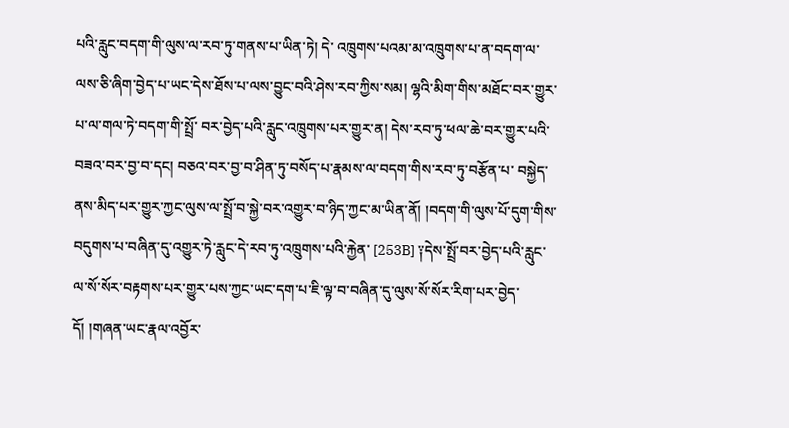པའི་རླུང་བདག་གི་ལུས་ལ་རབ་ཏུ་གནས་པ་ཡིན་ཏེ། དེ་ འཁྲུགས་པའམ་མ་འཁྲུགས་པ་ན་བདག་ལ་ལས་ཅི་ཞིག་བྱེད་པ་ཡང་དེས་ཐོས་པ་ལས་བྱུང་བའི་ཤེས་རབ་ཀྱིས་སམ། ལྷའི་མིག་གིས་མཐོང་བར་གྱུར་པ་ལ་གལ་ཏེ་བདག་གི་སྤྲོ་ བར་བྱེད་པའི་རླུང་འཁྲུགས་པར་གྱུར་ན། དེས་རབ་ཏུ་ཕལ་ཆེ་བར་གྱུར་པའི་བཟའ་བར་བྱ་བ་དང། བཅའ་བར་བྱ་བ་ཤིན་ཏུ་བསོད་པ་རྣམས་ལ་བདག་གིས་རབ་ཏུ་བརྩོན་པ་ བསྐྱེད་ནས་མིད་པར་གྱུར་ཀྱང་ལུས་ལ་སྤྲོ་བ་སྐྱེ་བར་འགྱུར་བ་ཉིད་ཀྱང་མ་ཡིན་ནོ། །བདག་གི་ལུས་པོ་དུག་གིས་བདུགས་པ་བཞིན་དུ་འགྱུར་ཏེ་རླུང་དེ་རབ་ཏུ་འཁྲུགས་པའི་རྐྱེན་ [253B] ༑དེས་སྤྲོ་བར་བྱེད་པའི་རླུང་ལ་སོ་སོར་བརྟགས་པར་གྱུར་པས་ཀྱང་ཡང་དག་པ་ཇི་ལྟ་བ་བཞིན་དུ་ལུས་སོ་སོར་རིག་པར་བྱེད་དོ། །གཞན་ཡང་རྣལ་འབྱོར་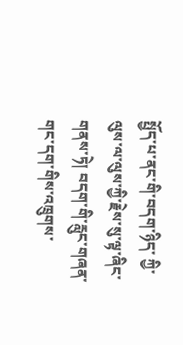སྤྱོད་པ་ནང་གི་བདག་ཉིད་ ཀྱི་ལུས་ལ་ལུས་ཀྱི་རྗེས་སུ་ལྟ་ཞིང་གནས་ཏེ། བདག་གི་རླུང་གཞན་གང་དག་གིས་འཁྲུགས་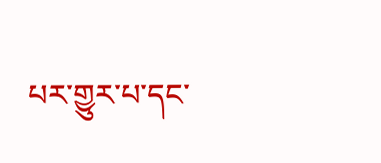པར་གྱུར་པ་དང་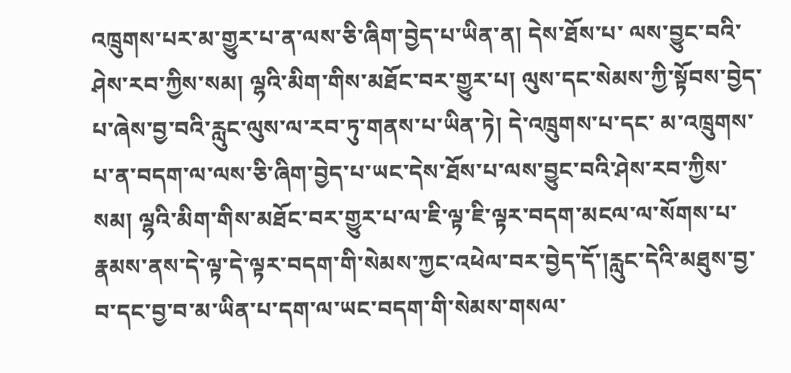འཁྲུགས་པར་མ་གྱུར་པ་ན་ལས་ཅི་ཞིག་བྱེད་པ་ཡིན་ན། དེས་ཐོས་པ་ ལས་བྱུང་བའི་ཤེས་རབ་ཀྱིས་སམ། ལྷའི་མིག་གིས་མཐོང་བར་གྱུར་པ། ལུས་དང་སེམས་ཀྱི་སྟོབས་བྱེད་པ་ཞེས་བྱ་བའི་རླུང་ལུས་ལ་རབ་ཏུ་གནས་པ་ཡིན་ཏེ། དེ་འཁྲུགས་པ་དང་ མ་འཁྲུགས་པ་ན་བདག་ལ་ལས་ཅི་ཞིག་བྱེད་པ་ཡང་དེས་ཐོས་པ་ལས་བྱུང་བའི་ཤེས་རབ་ཀྱིས་སམ། ལྷའི་མིག་གིས་མཐོང་བར་གྱུར་པ་ལ་ཇི་ལྟ་ཇི་ལྟར་བདག་མངལ་ལ་སོགས་པ་ རྣམས་ནས་དེ་ལྟ་དེ་ལྟར་བདག་གི་སེམས་ཀྱང་འཕེལ་བར་བྱེད་དོ་།རླུང་དེའི་མཐུས་བྱ་བ་དང་བྱ་བ་མ་ཡིན་པ་དག་ལ་ཡང་བདག་གི་སེམས་གསལ་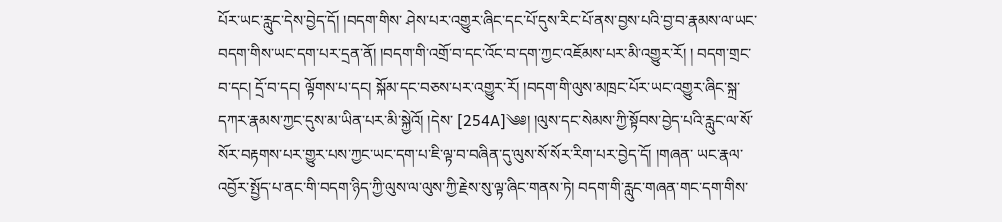པོར་ཡང་རླུང་དེས་བྱེད་དོ། །བདག་གིས་ ཤེས་པར་འགྱུར་ཞིང་དང་པོ་དུས་རིང་པོ་ནས་བྱས་པའི་བྱ་བ་རྣམས་ལ་ཡང་བདག་གིས་ཡང་དག་པར་དྲན་ནོ། །བདག་གི་འགྲོ་བ་དང་འོང་བ་དག་ཀྱང་འཇོམས་པར་མི་འགྱུར་རོ། ། བདག་གྲང་བ་དང། དྲོ་བ་དང། ལྟོགས་པ་དང། སྐོམ་དང་བཅས་པར་འགྱུར་རོ། །བདག་གི་ལུས་མཁྲང་པོར་ཡང་འགྱུར་ཞིང་སྐྲ་དཀར་རྣམས་ཀྱང་དུས་མ་ཡིན་པར་མི་སྐྱེའོ། །དེས་ [254A]༄༅། །ལུས་དང་སེམས་ཀྱི་སྟོབས་བྱེད་པའི་རླུང་ལ་སོ་སོར་བརྟགས་པར་གྱུར་པས་ཀྱང་ཡང་དག་པ་ཇི་ལྟ་བ་བཞིན་དུ་ལུས་སོ་སོར་རིག་པར་བྱེད་དོ། །གཞན་ ཡང་རྣལ་འབྱོར་སྤྱོད་པ་ནང་གི་བདག་ཉིད་ཀྱི་ལུས་ལ་ལུས་ཀྱི་རྗེས་སུ་ལྟ་ཞིང་གནས་ཏེ། བདག་གི་རླུང་གཞན་གང་དག་གིས་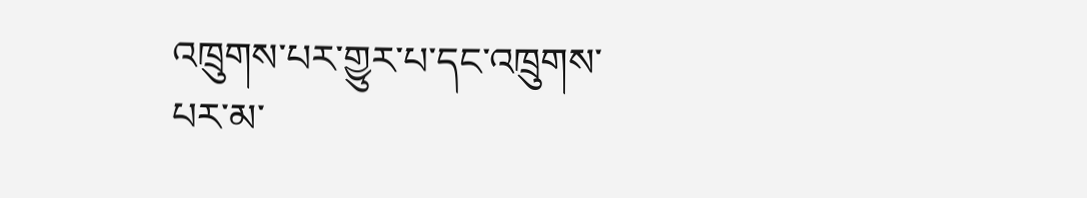འཁྲུགས་པར་གྱུར་པ་དང་འཁྲུགས་པར་མ་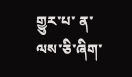གྱུར་པ་ ན་ལས་ཅི་ཞིག་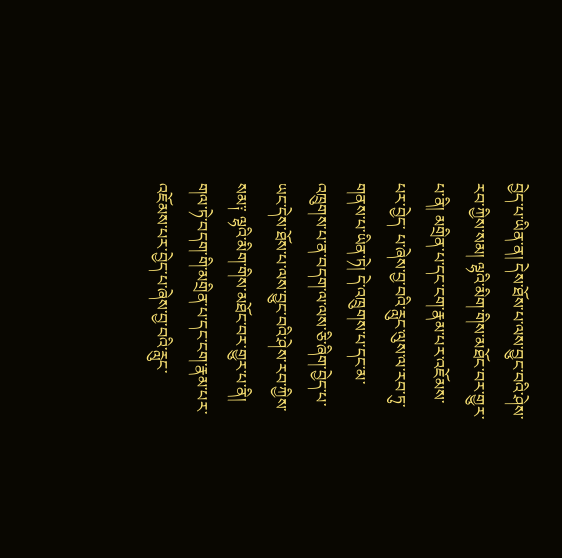བྱེད་པ་ཡིན་ན། དེས་ཐོས་པ་ལས་བྱུང་བའི་ཤེས་རབ་ཀྱིས་སམ། ལྷའི་མིག་གིས་མཐོང་བར་གྱུར་པ་ནི། མགྲིན་པ་དང་ངག་རྣམ་པར་འཇོམས་པར་བྱེད་ པ་ཞེས་བྱ་བའི་རླུང་ལུས་ལ་རབ་ཏུ་གནས་པ་ཡིན་ཏེ། དེ་འཁྲུགས་པ་དང་མ་འཁྲུགས་པ་ན་བདག་ལ་ལས་ཅི་ཞིག་བྱེད་པ་ཡང་དེས་ཐོས་པ་ལས་བྱུང་བའི་ཤེས་རབ་ཀྱིས་ སམ༑ ལྷའི་མིག་གིས་མཐོང་བར་གྱུར་པ་ནི། གལ་ཏེ་བདག་གི་མགྲིན་པ་དང་ངག་རྣམ་པར་འཇོམས་པར་བྱེད་པ་ཞེས་བྱ་བའི་རླུང་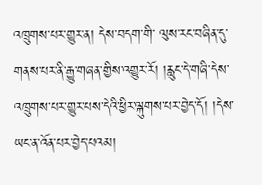འཁྲུགས་པར་གྱུར་ན། དེས་བདག་གི་ ལུས་རང་བཞིན་དུ་གནས་པར་ནི་རྒྱུ་གཞན་གྱིས་འགྱུར་རོ། །རླུང་དེ་གཞི་དེས་འཁྲུགས་པར་གྱུར་པས་དེའི་ཕྱིར་ལྐུགས་པར་བྱེད་དོ། །དེས་ཡང་ན་འོན་པར་བྱེད་པའམ།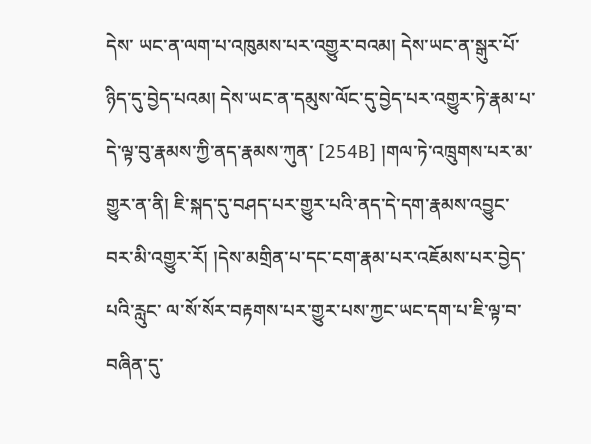དེས་ ཡང་ན་ལག་པ་འཁུམས་པར་འགྱུར་བའམ། དེས་ཡང་ན་སྒུར་པོ་ཉིད་དུ་བྱེད་པའམ། དེས་ཡང་ན་དམུས་ལོང་དུ་བྱེད་པར་འགྱུར་ཏེ་རྣམ་པ་དེ་ལྟ་བུ་རྣམས་ཀྱི་ནད་རྣམས་ཀུན་ [254B] །གལ་ཏེ་འཁྲུགས་པར་མ་གྱུར་ན་ནི། ཇི་སྐད་དུ་བཤད་པར་གྱུར་པའི་ནད་དེ་དག་རྣམས་འབྱུང་བར་མི་འགྱུར་རོ། །དེས་མགྲིན་པ་དང་ངག་རྣམ་པར་འཇོམས་པར་བྱེད་པའི་རླུང་ ལ་སོ་སོར་བརྟགས་པར་གྱུར་པས་ཀྱང་ཡང་དག་པ་ཇི་ལྟ་བ་བཞིན་དུ་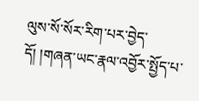ལུས་སོ་སོར་རིག་པར་བྱེད་དོ། །གཞན་ཡང་རྣལ་འབྱོར་སྤྱོད་པ་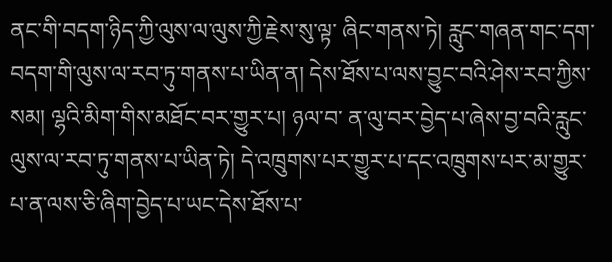ནང་གི་བདག་ཉིད་ཀྱི་ལུས་ལ་ལུས་ཀྱི་རྗེས་སུ་ལྟ་ ཞིང་གནས་ཏེ། རླུང་གཞན་གང་དག་བདག་གི་ལུས་ལ་རབ་ཏུ་གནས་པ་ཡིན་ན། དེས་ཐོས་པ་ལས་བྱུང་བའི་ཤེས་རབ་ཀྱིས་སམ། ལྷའི་མིག་གིས་མཐོང་བར་གྱུར་པ། ཉལ་བ་ ན་ལུ་བར་བྱེད་པ་ཞེས་བྱ་བའི་རླུང་ལུས་ལ་རབ་ཏུ་གནས་པ་ཡིན་ཏེ། དེ་འཁྲུགས་པར་གྱུར་པ་དང་འཁྲུགས་པར་མ་གྱུར་པ་ན་ལས་ཅི་ཞིག་བྱེད་པ་ཡང་དེས་ཐོས་པ་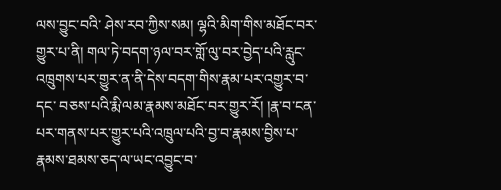ལས་བྱུང་བའི་ ཤེས་རབ་ཀྱིས་སམ། ལྷའི་མིག་གིས་མཐོང་བར་གྱུར་པ་ནི། གལ་ཏེ་བདག་ཉལ་བར་གློ་ལུ་བར་བྱེད་པའི་རླུང་འཁྲུགས་པར་གྱུར་ན་ནི་དེས་བདག་གིས་རྣམ་པར་འགྱུར་བ་དང་ བཅས་པའི་རྨི་ལམ་རྣམས་མཐོང་བར་གྱུར་རོ། །རྣ་བ་ངན་པར་གནས་པར་གྱུར་པའི་འཁྲུལ་པའི་བྱ་བ་རྣམས་བྱིས་པ་རྣམས་ཐམས་ཅད་ལ་ཡང་འབྱུང་བ་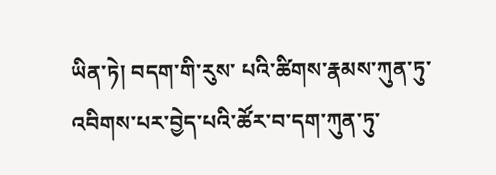ཡིན་ཏེ། བདག་གི་རུས་ པའི་ཚིགས་རྣམས་ཀུན་ཏུ་འབིགས་པར་བྱེད་པའི་ཚོར་བ་དག་ཀུན་ཏུ་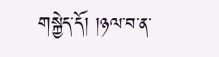གསྐྱེད་དོ། །ཉལ་བ་ན་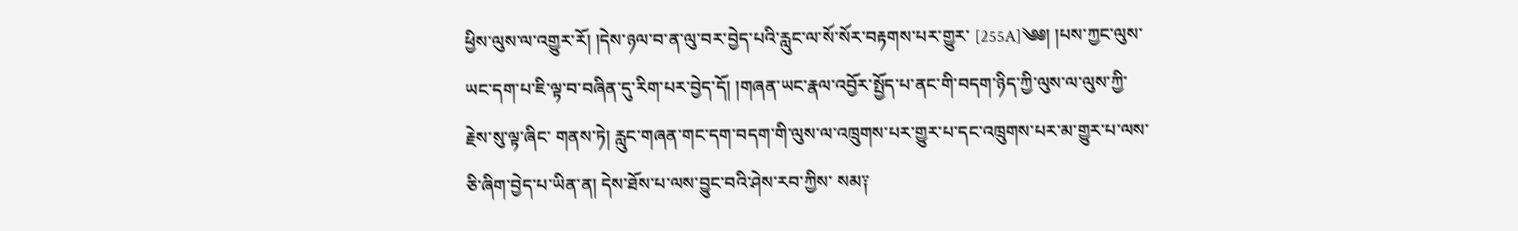ཕྱིས་ལུས་ལ་འགྱུར་རོ། །དེས་ཉལ་བ་ན་ལུ་བར་བྱེད་པའི་རླུང་ལ་སོ་སོར་བརྟགས་པར་གྱུར་ [255A]༄༅། །པས་ཀྱང་ལུས་ཡང་དག་པ་ཇི་ལྟ་བ་བཞིན་དུ་རིག་པར་བྱེད་དོ། །གཞན་ཡང་རྣལ་འབྱོར་སྤྱོད་པ་ནང་གི་བདག་ཉིད་ཀྱི་ལུས་ལ་ལུས་ཀྱི་རྗེས་སུ་ལྟ་ཞིང་ གནས་ཏེ། རླུང་གཞན་གང་དག་བདག་གི་ལུས་ལ་འཁྲུགས་པར་གྱུར་པ་དང་འཁྲུགས་པར་མ་གྱུར་པ་ལས་ཅི་ཞིག་བྱེད་པ་ཡིན་ན། དེས་ཐོས་པ་ལས་བྱུང་བའི་ཤེས་རབ་ཀྱིས་ སམ༑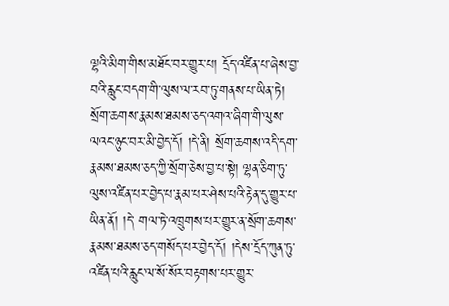ལྷའི་མིག་གིས་མཐོང་བར་གྱུར་པ། དྲོད་འཛིན་པ་ཞེས་བྱ་བའི་རླུང་བདག་གི་ལུས་ལ་རབ་ཏུ་གནས་པ་ཡིན་ཏེ། སྲོག་ཆགས་རྣམས་ཐམས་ཅད་འགའ་ཞིག་གི་ལུས་ ལའང་ཉུང་བར་མི་བྱེད་དོ། །དེ་ནི། སྲོག་ཆགས་འདི་དག་རྣམས་ཐམས་ཅད་ཀྱི་སྲོག་ཅེས་བྱ་པ་སྟེ། ལྷན་ཅིག་ཏུ་ལུས་འཛིན་པར་བྱེད་པ་རྣམ་པར་ཤེས་པའི་རྟེན་དུ་གྱུར་པ་ཡིན་ནོ། །དེ་ གལ་ཏེ་འཁྲུགས་པར་གྱུར་ན་སྲོག་ཆགས་རྣམས་ཐམས་ཅད་གསོད་པར་བྱེད་དོ། །དེས་དྲོད་ཀུན་ཏུ་འཛིན་པའི་རླུང་ལ་སོ་སོར་བརྟགས་པར་གྱུར་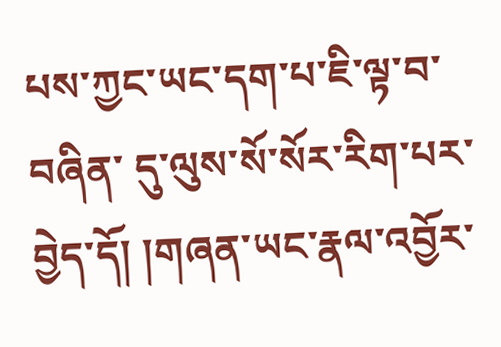པས་ཀྱང་ཡང་དག་པ་ཇི་ལྟ་བ་བཞིན་ དུ་ལུས་སོ་སོར་རིག་པར་བྱེད་དོ། །གཞན་ཡང་རྣལ་འབྱོར་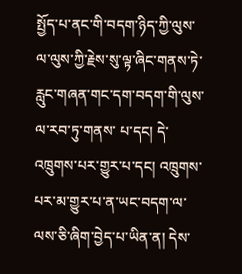སྤྱོད་པ་ནང་གི་བདག་ཉིད་ཀྱི་ལུས་ལ་ལུས་ཀྱི་རྗེས་སུ་ལྟ་ཞིང་གནས་ཏེ་རླུང་གཞན་གང་དག་བདག་གི་ལུས་ལ་རབ་ཏུ་གནས་ པ་དང། དེ་འཁྲུགས་པར་གྱུར་པ་དང། འཁྲུགས་པར་མ་གྱུར་པ་ན་ཡང་བདག་ལ་ལས་ཅི་ཞིག་བྱེད་པ་ཡིན་ན། དེས་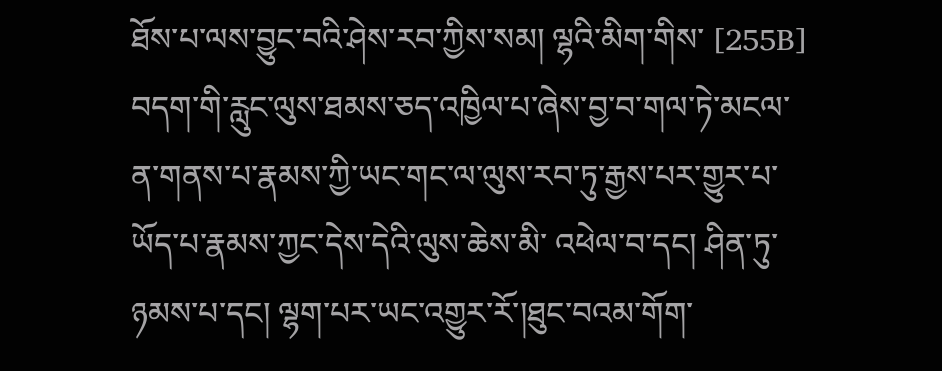ཐོས་པ་ལས་བྱུང་བའི་ཤེས་རབ་ཀྱིས་སམ། ལྷའི་མིག་གིས་ [255B] བདག་གི་རླུང་ལུས་ཐམས་ཅད་འཁྱིལ་པ་ཞེས་བྱ་བ་གལ་ཏེ་མངལ་ན་གནས་པ་རྣམས་ཀྱི་ཡང་གང་ལ་ལུས་རབ་ཏུ་རྒྱས་པར་གྱུར་པ་ཡོད་པ་རྣམས་ཀྱང་དེས་དེའི་ལུས་ཆེས་མི་ འཕེལ་བ་དང། ཤིན་ཏུ་ཉམས་པ་དང། ལྷག་པར་ཡང་འགྱུར་རོ་།ཐུང་བའམ་གོག་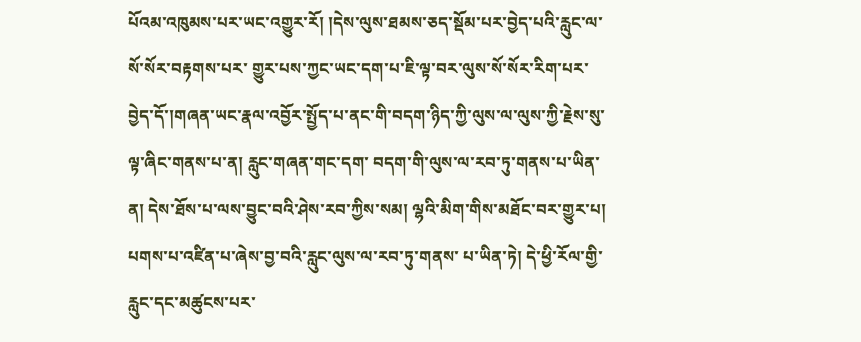པོའམ་འཁུམས་པར་ཡང་འགྱུར་རོ། །དེས་ལུས་ཐམས་ཅད་སྡོམ་པར་བྱེད་པའི་རླུང་ལ་སོ་སོར་བརྟགས་པར་ གྱུར་པས་ཀྱང་ཡང་དག་པ་ཇི་ལྟ་བར་ལུས་སོ་སོར་རིག་པར་བྱེད་དོ་།གཞན་ཡང་རྣལ་འབྱོར་སྤྱོད་པ་ནང་གི་བདག་ཉིད་ཀྱི་ལུས་ལ་ལུས་ཀྱི་རྗེས་སུ་ལྟ་ཞིང་གནས་པ་ན། རླུང་གཞན་གང་དག་ བདག་གི་ལུས་ལ་རབ་ཏུ་གནས་པ་ཡིན་ན། དེས་ཐོས་པ་ལས་བྱུང་བའི་ཤེས་རབ་ཀྱིས་སམ། ལྷའི་མིག་གིས་མཐོང་བར་གྱུར་པ། པགས་པ་འཛིན་པ་ཞེས་བྱ་བའི་རླུང་ལུས་ལ་རབ་ཏུ་གནས་ པ་ཡིན་ཏེ། དེ་ཕྱི་རོལ་གྱི་རླུང་དང་མཚུངས་པར་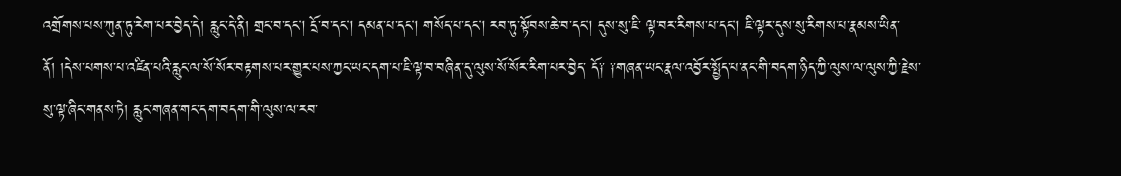འགྲོགས་པས་ཀུན་ཏུ་རེག་པར་བྱེད་དེ། རླུང་དེ་ནི། གྲང་བ་དང། དྲོ་བ་དང། དམན་པ་དང། གསོད་པ་དང། རབ་ཏུ་སྟོབས་ཆེ་བ་དང། དུས་སུ་ཇི་ ལྟ་བར་རིགས་པ་དང། ཇི་ལྟར་དུས་སུ་རིགས་པ་རྣམས་ཡིན་ནོ། །དེས་པགས་པ་འཛིན་པའི་རླུང་ལ་སོ་སོར་བརྟགས་པར་གྱུར་པས་ཀྱང་ཡང་དག་པ་ཇི་ལྟ་བ་བཞིན་དུ་ལུས་སོ་སོར་རིག་པར་བྱེད་ དོ༑ ༑གཞན་ཡང་རྣལ་འབྱོར་སྤྱོད་པ་ནང་གི་བདག་ཉིད་ཀྱི་ལུས་ལ་ལུས་ཀྱི་རྗེས་སུ་ལྟ་ཞིང་གནས་ཏེ། རླུང་གཞན་གང་དག་བདག་གི་ལུས་ལ་རབ་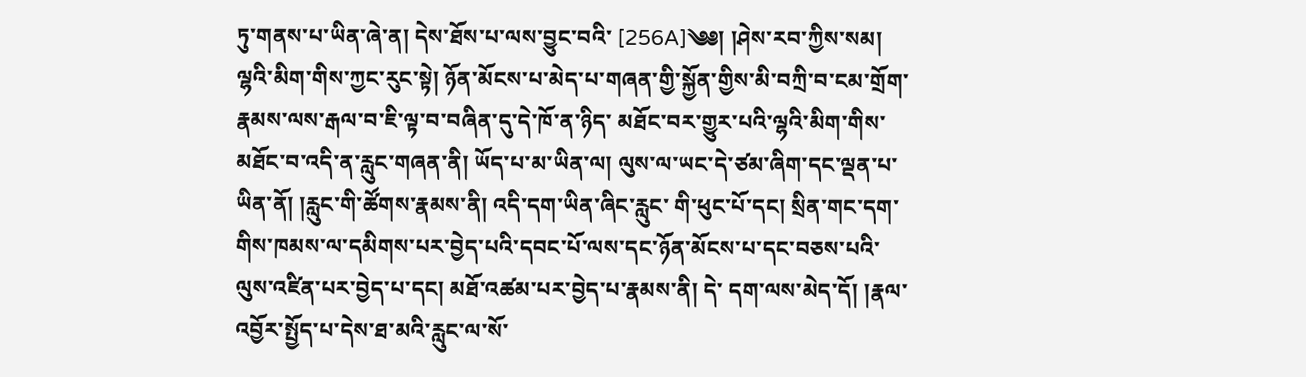ཏུ་གནས་པ་ཡིན་ཞེ་ན། དེས་ཐོས་པ་ལས་བྱུང་བའི་ [256A]༄༅། །ཤེས་རབ་ཀྱིས་སམ། ལྷའི་མིག་གིས་ཀྱང་རུང་སྟེ། ཉོན་མོངས་པ་མེད་པ་གཞན་གྱི་སྐྱོན་གྱིས་མི་བཀྲི་བ་ངམ་གྲོག་རྣམས་ལས་རྒལ་བ་ཇི་ལྟ་བ་བཞིན་དུ་དེ་ཁོ་ན་ཉིད་ མཐོང་བར་གྱུར་པའི་ལྷའི་མིག་གིས་མཐོང་བ་འདི་ན་རླུང་གཞན་ནི། ཡོད་པ་མ་ཡིན་ལ། ལུས་ལ་ཡང་དེ་ཙམ་ཞིག་དང་ལྡན་པ་ཡིན་ནོ། །རླུང་གི་ཚོགས་རྣམས་ནི། འདི་དག་ཡིན་ཞིང་རླུང་ གི་ཕུང་པོ་དང། སྲིན་གང་དག་གིས་ཁམས་ལ་དམིགས་པར་བྱེད་པའི་དབང་པོ་ལས་དང་ཉོན་མོངས་པ་དང་བཅས་པའི་ལུས་འཛིན་པར་བྱེད་པ་དང། མཐོ་འཚམ་པར་བྱེད་པ་རྣམས་ནི། དེ་ དག་ལས་མེད་དོ། །རྣལ་འབྱོར་སྤྱོད་པ་དེས་ཐ་མའི་རླུང་ལ་སོ་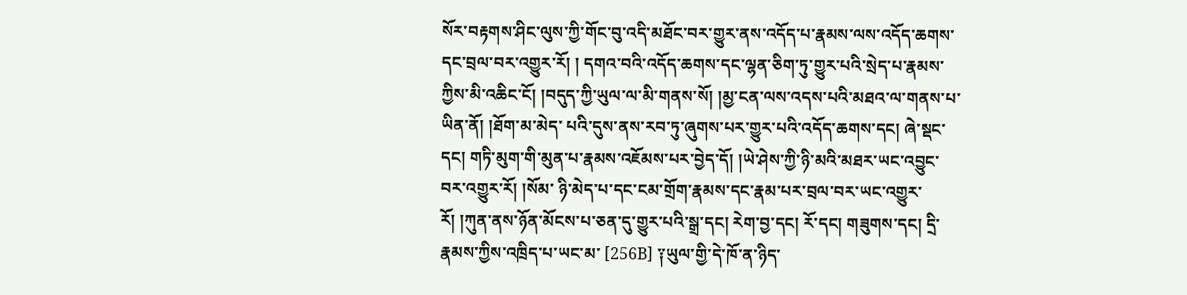སོར་བརྟགས་ཤིང་ལུས་ཀྱི་གོང་བུ་འདི་མཐོང་བར་གྱུར་ནས་འདོད་པ་རྣམས་ལས་འདོད་ཆགས་དང་བྲལ་བར་འགྱུར་རོ། ། དགའ་བའི་འདོད་ཆགས་དང་ལྷན་ཅིག་ཏུ་གྱུར་པའི་སྲེད་པ་རྣམས་ཀྱིས་མི་འཆིང་ངོ། །བདུད་ཀྱི་ཡུལ་ལ་མི་གནས་སོ། །མྱ་ངན་ལས་འདས་པའི་མཐའ་ལ་གནས་པ་ཡིན་ནོ། །ཐོག་མ་མེད་ པའི་དུས་ནས་རབ་ཏུ་ཞུགས་པར་གྱུར་པའི་འདོད་ཆགས་དང། ཞེ་སྡང་དང། གཏི་མུག་གི་མུན་པ་རྣམས་འཇོམས་པར་བྱེད་དོ། །ཡེ་ཤེས་ཀྱི་ཉི་མའི་མཐར་ཡང་འབྱུང་བར་འགྱུར་རོ། །སོམ་ ཉི་མེད་པ་དང་ངམ་གྲོག་རྣམས་དང་རྣམ་པར་བྲལ་བར་ཡང་འགྱུར་རོ། །ཀུན་ནས་ཉོན་མོངས་པ་ཅན་དུ་གྱུར་པའི་སྒྲ་དང། རེག་བྱ་དང། རོ་དང། གཟུགས་དང། དྲི་རྣམས་ཀྱིས་འཁྲིད་པ་ཡང་མ་ [256B] ༑ཡུལ་གྱི་དེ་ཁོ་ན་ཉིད་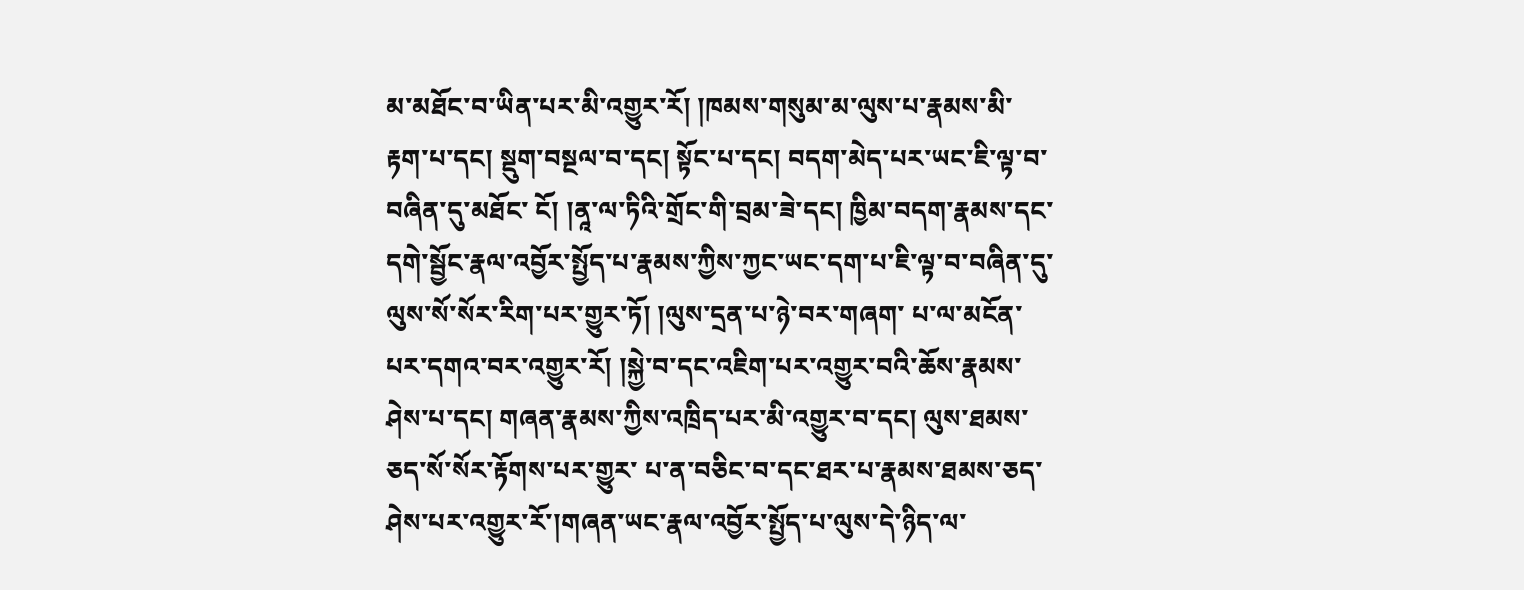མ་མཐོང་བ་ཡིན་པར་མི་འགྱུར་རོ། །ཁམས་གསུམ་མ་ལུས་པ་རྣམས་མི་རྟག་པ་དང། སྡུག་བསྔལ་བ་དང། སྟོང་པ་དང། བདག་མེད་པར་ཡང་ཇི་ལྟ་བ་བཞིན་དུ་མཐོང་ ངོ། །ནཱ་ལ་ཏིའི་གྲོང་གི་བྲམ་ཟེ་དང། ཁྱིམ་བདག་རྣམས་དང་དགེ་སྦྱོང་རྣལ་འབྱོར་སྤྱོད་པ་རྣམས་ཀྱིས་ཀྱང་ཡང་དག་པ་ཇི་ལྟ་བ་བཞིན་དུ་ལུས་སོ་སོར་རིག་པར་གྱུར་ཏོ། །ལུས་དྲན་པ་ཉེ་བར་གཞག་ པ་ལ་མངོན་པར་དགའ་བར་འགྱུར་རོ། །སྐྱེ་བ་དང་འཇིག་པར་འགྱུར་བའི་ཆོས་རྣམས་ཤེས་པ་དང། གཞན་རྣམས་ཀྱིས་འཁྲིད་པར་མི་འགྱུར་བ་དང། ལུས་ཐམས་ཅད་སོ་སོར་རྟོགས་པར་གྱུར་ པ་ན་བཅིང་བ་དང་ཐར་པ་རྣམས་ཐམས་ཅད་ཤེས་པར་འགྱུར་རོ་།གཞན་ཡང་རྣལ་འབྱོར་སྤྱོད་པ་ལུས་དེ་ཉིད་ལ་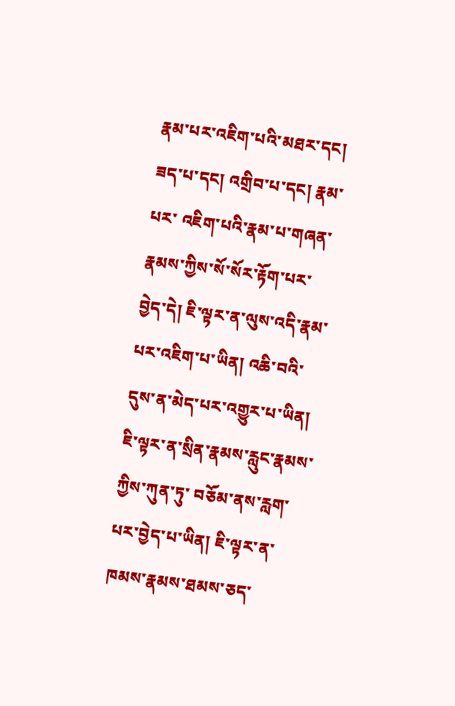རྣམ་པར་འཇིག་པའི་མཐར་དང། ཟད་པ་དང། འགྲིབ་པ་དང། རྣམ་པར་ འཇིག་པའི་རྣམ་པ་གཞན་རྣམས་ཀྱིས་སོ་སོར་རྟོག་པར་བྱེད་དེ། ཇི་ལྟར་ན་ལུས་འདི་རྣམ་པར་འཇིག་པ་ཡིན། འཆི་བའི་དུས་ན་མེད་པར་འགྱུར་པ་ཡིན། ཇི་ལྟར་ན་སྲིན་རྣམས་རླུང་རྣམས་ཀྱིས་ཀུན་ཏུ་ བཅོམ་ནས་རླག་པར་བྱེད་པ་ཡིན། ཇི་ལྟར་ན་ཁམས་རྣམས་ཐམས་ཅད་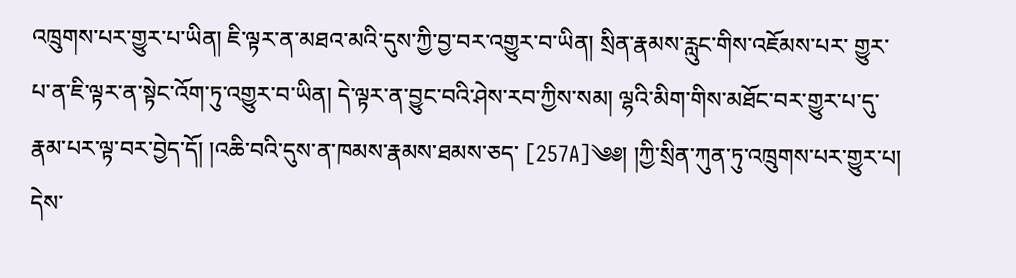འཁྲུགས་པར་གྱུར་པ་ཡིན། ཇི་ལྟར་ན་མཐའ་མའི་དུས་ཀྱི་བྱ་བར་འགྱུར་བ་ཡིན། སྲིན་རྣམས་རླུང་གིས་འཇོམས་པར་ གྱུར་པ་ན་ཇི་ལྟར་ན་སྟེང་འོག་ཏུ་འགྱུར་བ་ཡིན། དེ་ལྟར་ན་བྱུང་བའི་ཤེས་རབ་ཀྱིས་སམ། ལྷའི་མིག་གིས་མཐོང་བར་གྱུར་པ་དུ་རྣམ་པར་ལྟ་བར་བྱེད་དོ། །འཆི་བའི་དུས་ན་ཁམས་རྣམས་ཐམས་ཅད་ [257A]༄༅། །ཀྱི་སྲིན་ཀུན་ཏུ་འཁྲུགས་པར་གྱུར་པ། དེས་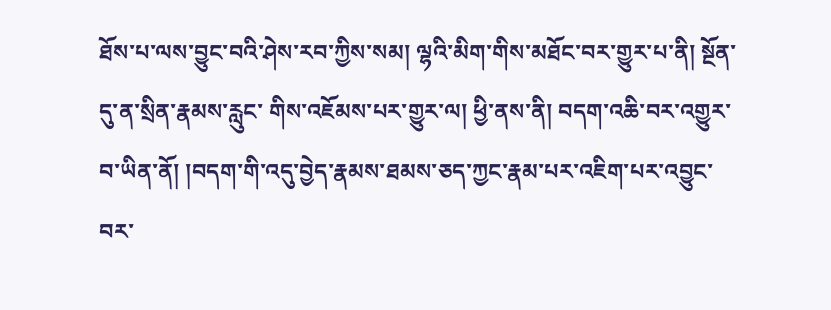ཐོས་པ་ལས་བྱུང་བའི་ཤེས་རབ་ཀྱིས་སམ། ལྷའི་མིག་གིས་མཐོང་བར་གྱུར་པ་ནི། སྔོན་དུ་ན་སྲིན་རྣམས་རླུང་ གིས་འཇོམས་པར་གྱུར་ལ། ཕྱི་ནས་ནི། བདག་འཆི་བར་འགྱུར་བ་ཡིན་ནོ། །བདག་གི་འདུ་བྱེད་རྣམས་ཐམས་ཅད་ཀྱང་རྣམ་པར་འཇིག་པར་འབྱུང་བར་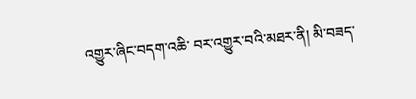འགྱུར་ཞིང་བདག་འཆི་ བར་འགྱུར་བའི་མཐར་ནི། མི་བཟད་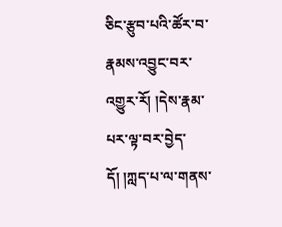ཅིང་རྩུབ་པའི་ཚོར་བ་རྣམས་འབྱུང་བར་འགྱུར་རོ། །དེས་རྣམ་པར་ལྟ་བར་བྱེད་དོ། །ཀླད་པ་ལ་གནས་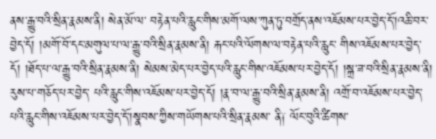ནས་རྒྱུ་བའི་སྲིན་རྣམས་ནི། སེན་མོ་ལ་ བརྟེན་པའི་རླུང་གིས་མགོ་ལས་ཀུན་ཏུ་བགྲོད་ནས་འཇོམས་པར་བྱེད་དོ་།འཆི་བར་བྱེད་དོ། །མགོ་བོ་དང་མགུལ་པ་ལ་རྒྱུ་བའི་སྲིན་རྣམས་ནི། རྐང་པའི་ལོགས་ལ་བརྟེན་པའི་རླུང་ གིས་འཇོམས་པར་བྱེད་དོ། །ཐོད་པ་ལ་རྒྱུ་བའི་སྲིན་རྣམས་ནི། སེམས་མེད་པར་བྱེད་པའི་རླུང་གིས་འཇོམས་པར་བྱེད་དོ། །སྐྲ་ཟ་བའི་སྲིན་རྣམས་ནི། རུས་པ་གཅོད་པར་བྱེད་ པའི་རླུང་གིས་འཇོམས་པར་བྱེད་དོ། །རྣ་བ་ལ་རྒྱུ་བའི་སྲིན་རྣམས་ནི། འགྲོ་བ་འཇོམས་པར་བྱེད་པའི་རླུང་གིས་འཇོམས་པར་བྱེད་དོ་།སྣབས་ཀྱིས་གཡོགས་པའི་སྲིན་རྣམས་ ནི༑ ལོང་བུའི་ཚིགས་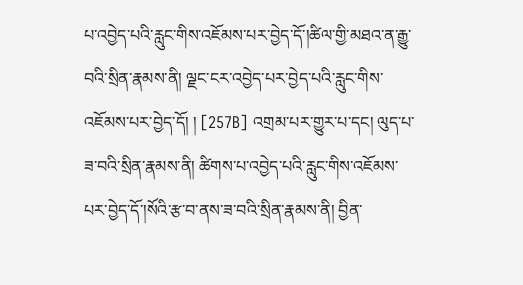པ་འབྱེད་པའི་རླུང་གིས་འཇོམས་པར་བྱེད་དོ་།ཚིལ་གྱི་མཐའ་ན་རྒྱུ་བའི་སྲིན་རྣམས་ནི། ལྗང་ངར་འབྱེད་པར་བྱེད་པའི་རླུང་གིས་འཇོམས་པར་བྱེད་དོ། ། [257B] འགྲམ་པར་གྱུར་པ་དང། ལུད་པ་ཟ་བའི་སྲིན་རྣམས་ནི། ཚིགས་པ་འབྱེད་པའི་རླུང་གིས་འཇོམས་པར་བྱེད་དོ་།སོའི་རྩ་བ་ནས་ཟ་བའི་སྲིན་རྣམས་ནི། བྱིན་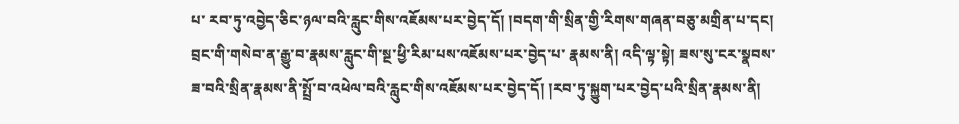པ་ རབ་ཏུ་འབྱེད་ཅིང་ཉལ་བའི་རླུང་གིས་འཇོམས་པར་བྱེད་དོ། །བདག་གི་སྲིན་གྱི་རིགས་གཞན་བཅུ་མགྲིན་པ་དང། བྲང་གི་གསེབ་ན་རྒྱུ་བ་རྣམས་རླུང་གི་སྔ་ཕྱི་རིམ་པས་འཇོམས་པར་བྱེད་པ་ རྣམས་ནི། འདི་ལྟ་སྟེ། ཟས་སུ་ངར་སྣབས་ཟ་བའི་སྲིན་རྣམས་ནི་སྤྲོ་བ་འཕེལ་བའི་རླུང་གིས་འཇོམས་པར་བྱེད་དོ། །རབ་ཏུ་སྐྱུག་པར་བྱེད་པའི་སྲིན་རྣམས་ནི།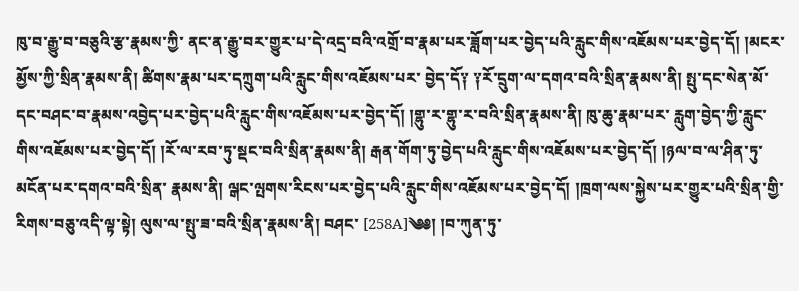ཁུ་བ་རྒྱུ་བ་བཅུའི་རྩ་རྣམས་ཀྱི་ ནང་ན་རྒྱུ་བར་གྱུར་པ་དེ་འདྲ་བའི་འགྲོ་བ་རྣམ་པར་ཟློག་པར་བྱེད་པའི་རླུང་གིས་འཇོམས་པར་བྱེད་དོ། །མངར་མྱོས་ཀྱི་སྲིན་རྣམས་ནི། ཚིགས་རྣམ་པར་དཀྲུག་པའི་རླུང་གིས་འཇོམས་པར་ བྱེད་དོ༑ ༑རོ་དྲུག་ལ་དགའ་བའི་སྲིན་རྣམས་ནི། སྤུ་དང་སེན་མོ་དང་བཤང་བ་རྣམས་འབྱེད་པར་བྱེད་པའི་རླུང་གིས་འཇོམས་པར་བྱེད་དོ། །གྷུ་ར་གྷུ་ར་བའི་སྲིན་རྣམས་ནི། ཁུ་ཆུ་རྣམ་པར་ རླུག་བྱེད་ཀྱི་རླུང་གིས་འཇོམས་པར་བྱེད་དོ། །རོ་ལ་རབ་ཏུ་སྡང་བའི་སྲིན་རྣམས་ནི། རྒན་གོག་ཏུ་བྱེད་པའི་རླུང་གིས་འཇོམས་པར་བྱེད་དོ། །ཉལ་བ་ལ་ཤིན་ཏུ་མངོན་པར་དགའ་བའི་སྲིན་ རྣམས་ནི། ལྒང་ལྤགས་རིངས་པར་བྱེད་པའི་རླུང་གིས་འཇོམས་པར་བྱེད་དོ། །ཁྲག་ལས་སྐྱེས་པར་གྱུར་པའི་སྲིན་གྱི་རིགས་བཅུ་འདི་ལྟ་སྟེ། ལུས་ལ་སྤུ་ཟ་བའི་སྲིན་རྣམས་ནི། བཤང་ [258A]༄༅། །བ་ཀུན་ཏུ་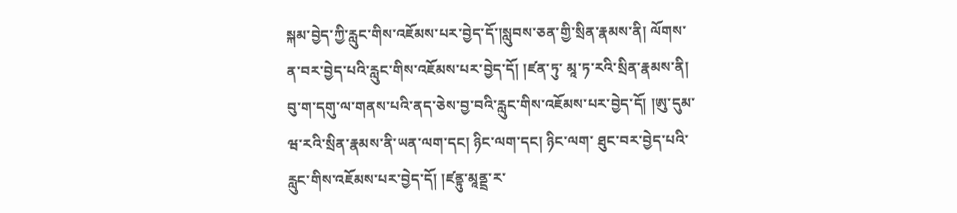སྐམ་བྱེད་ཀྱི་རླུང་གིས་འཇོམས་པར་བྱེད་དོ་།སླུབས་ཅན་གྱི་སྲིན་རྣམས་ནི། ལོགས་ན་བར་བྱེད་པའི་རླུང་གིས་འཇོམས་པར་བྱེད་དོ། །ཛན་ཏུ་ མཱ་ཏ་རའི་སྲིན་རྣམས་ནི། བུ་ག་དགུ་ལ་གནས་པའི་ནད་ཅེས་བྱ་བའི་རླུང་གིས་འཇོམས་པར་བྱེད་དོ། །ཨུ་དུམ་ཝ་རའི་སྲིན་རྣམས་ནི་ཡན་ལག་དང། ཉིང་ལག་དང། ཉིང་ལག་ ཐུང་བར་བྱེད་པའི་རླུང་གིས་འཇོམས་པར་བྱེད་དོ། །ཛནྟུ་མཱནྡྲ་ར་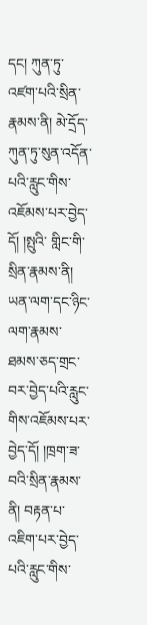དང། ཀུན་ཏུ་འཛག་པའི་སྲིན་རྣམས་ནི། མེ་དྲོད་ཀུན་ཏུ་སུན་འདོན་པའི་རླུང་གིས་འཇོམས་པར་བྱེད་དོ། །སྤུའི་ གླིང་གི་སྲིན་རྣམས་ནི། ཡན་ལག་དང་ཉིང་ལག་རྣམས་ཐམས་ཅད་གྲང་བར་བྱེད་པའི་རླུང་གིས་འཇོམས་པར་བྱེད་དོ། །ཁྲག་ཟ་བའི་སྲིན་རྣམས་ནི། བརྟན་པ་འཇིག་པར་བྱེད་ པའི་རླུང་གིས་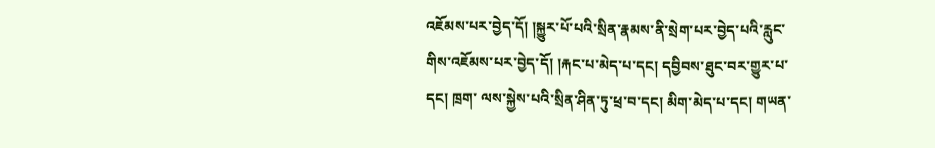འཇོམས་པར་བྱེད་དོ། །སྐྱུར་པོ་པའི་སྲིན་རྣམས་ནི་སྲེག་པར་བྱེད་པའི་རླུང་གིས་འཇོམས་པར་བྱེད་དོ། །རྐང་པ་མེད་པ་དང། དབྱིབས་ཐུང་བར་གྱུར་པ་དང། ཁྲག་ ལས་སྐྱེས་པའི་སྲིན་ཤིན་ཏུ་ཕྲ་བ་དང། མིག་མེད་པ་དང། གཡན་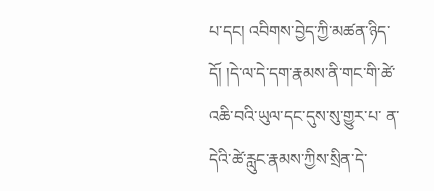པ་དང། འབིགས་བྱེད་ཀྱི་མཚན་ཉིད་དོ། །དེ་ལ་དེ་དག་རྣམས་ནི་གང་གི་ཚེ་འཆི་བའི་ཡུལ་དང་དུས་སུ་གྱུར་པ་ ན་དེའི་ཚེ་རླུང་རྣམས་ཀྱིས་སྲིན་དེ་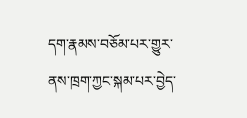དག་རྣམས་བཅོམ་པར་གྱུར་ནས་ཁྲག་ཀྱང་སྐམ་པར་བྱེད་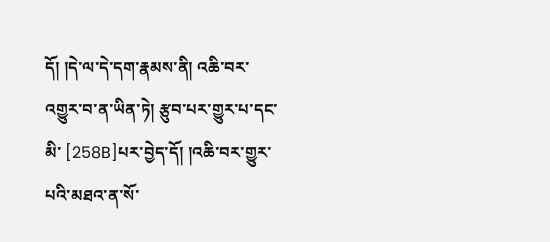དོ། །དེ་ལ་དེ་དག་རྣམས་ནི། འཆི་བར་འགྱུར་བ་ན་ཡིན་ཏེ། རྩུབ་པར་གྱུར་པ་དང་མི་ [258B]པར་བྱེད་དོ། །འཆི་བར་གྱུར་པའི་མཐའ་ན་སོ་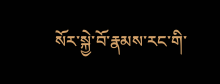སོར་སྐྱེ་བོ་རྣམས་རང་གི་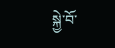སྐྱེ་བོ་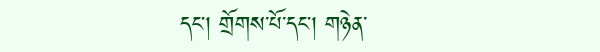དང། གྲོགས་པོ་དང། གཉེན་